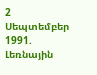2 Սեպտեմբեր 1991. Լեռնային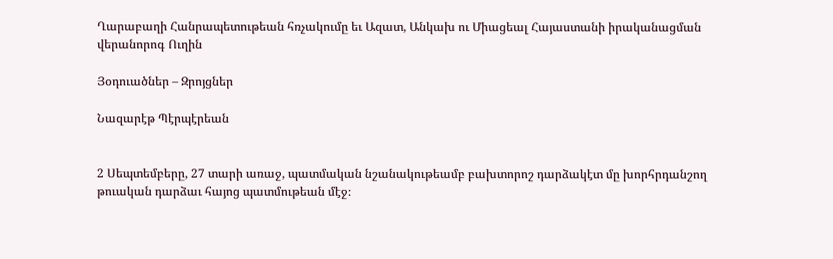Ղարաբաղի Հանրապետութեան հռչակումը եւ Ազատ, Անկախ ու Միացեալ Հայաստանի իրականացման վերանորոգ Ուղին

Յօդուածներ – Զրոյցներ

Նազարէթ Պէրպէրեան


2 Սեպտեմբերը, 27 տարի առաջ, պատմական նշանակութեամբ բախտորոշ դարձակէտ մը խորհրդանշող թուական դարձաւ հայոց պատմութեան մէջ։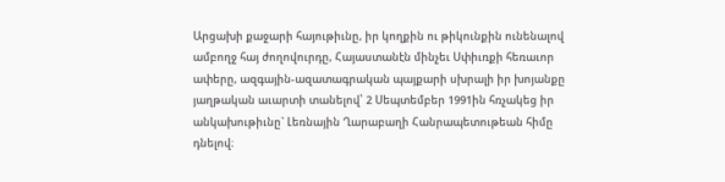Արցախի քաջարի հայութիւնը, իր կողքին ու թիկունքին ունենալով ամբողջ հայ ժողովուրդը, Հայաստանէն մինչեւ Սփիւռքի հեռաւոր ափերը, ազգային-ազատագրական պայքարի սխրալի իր խոյանքը յաղթական աւարտի տանելով՝ 2 Սեպտեմբեր 1991ին հռչակեց իր անկախութիւնը` Լեռնային Ղարաբաղի Հանրապետութեան հիմը դնելով։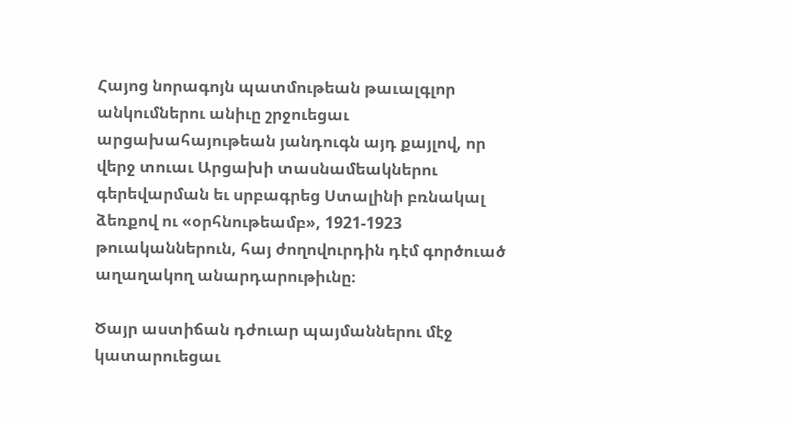Հայոց նորագոյն պատմութեան թաւալգլոր անկումներու անիւը շրջուեցաւ արցախահայութեան յանդուգն այդ քայլով, որ վերջ տուաւ Արցախի տասնամեակներու գերեվարման եւ սրբագրեց Ստալինի բռնակալ ձեռքով ու «օրհնութեամբ», 1921-1923 թուականներուն, հայ ժողովուրդին դէմ գործուած աղաղակող անարդարութիւնը։

Ծայր աստիճան դժուար պայմաններու մէջ կատարուեցաւ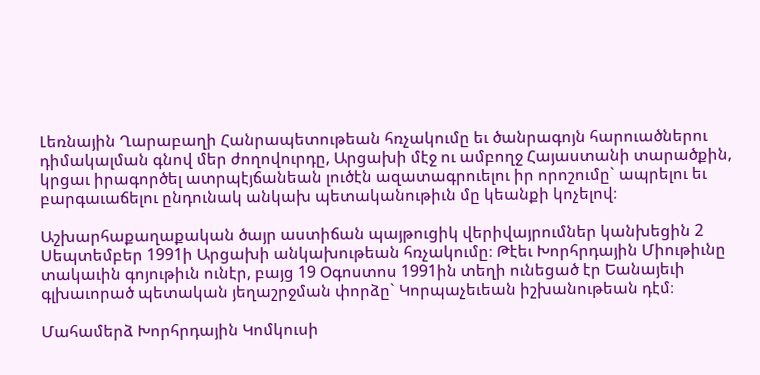Լեռնային Ղարաբաղի Հանրապետութեան հռչակումը եւ ծանրագոյն հարուածներու դիմակալման գնով մեր ժողովուրդը, Արցախի մէջ ու ամբողջ Հայաստանի տարածքին, կրցաւ իրագործել ատրպէյճանեան լուծէն ազատագրուելու իր որոշումը` ապրելու եւ բարգաւաճելու ընդունակ անկախ պետականութիւն մը կեանքի կոչելով։

Աշխարհաքաղաքական ծայր աստիճան պայթուցիկ վերիվայրումներ կանխեցին 2 Սեպտեմբեր 1991ի Արցախի անկախութեան հռչակումը։ Թէեւ Խորհրդային Միութիւնը տակաւին գոյութիւն ունէր, բայց 19 Օգոստոս 1991ին տեղի ունեցած էր Եանայեւի գլխաւորած պետական յեղաշրջման փորձը` Կորպաչեւեան իշխանութեան դէմ։

Մահամերձ Խորհրդային Կոմկուսի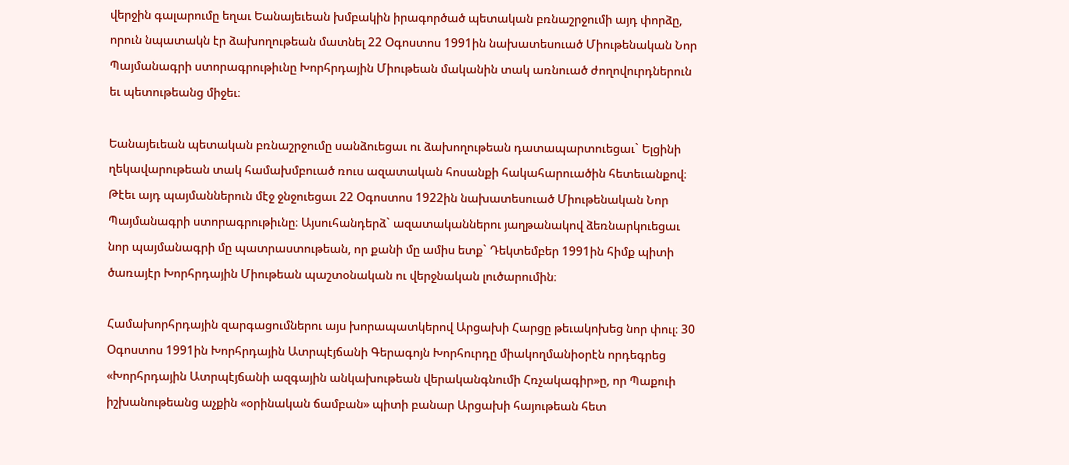վերջին գալարումը եղաւ Եանայեւեան խմբակին իրագործած պետական բռնաշրջումի այդ փորձը, որուն նպատակն էր ձախողութեան մատնել 22 Օգոստոս 1991ին նախատեսուած Միութենական Նոր Պայմանագրի ստորագրութիւնը Խորհրդային Միութեան մականին տակ առնուած ժողովուրդներուն եւ պետութեանց միջեւ։

Եանայեւեան պետական բռնաշրջումը սանձուեցաւ ու ձախողութեան դատապարտուեցաւ` Ելցինի ղեկավարութեան տակ համախմբուած ռուս ազատական հոսանքի հակահարուածին հետեւանքով։ Թէեւ այդ պայմաններուն մէջ ջնջուեցաւ 22 Օգոստոս 1922ին նախատեսուած Միութենական Նոր Պայմանագրի ստորագրութիւնը։ Այսուհանդերձ` ազատականներու յաղթանակով ձեռնարկուեցաւ նոր պայմանագրի մը պատրաստութեան, որ քանի մը ամիս ետք` Դեկտեմբեր 1991ին հիմք պիտի ծառայէր Խորհրդային Միութեան պաշտօնական ու վերջնական լուծարումին։

Համախորհրդային զարգացումներու այս խորապատկերով Արցախի Հարցը թեւակոխեց նոր փուլ։ 30 Օգոստոս 1991ին Խորհրդային Ատրպէյճանի Գերագոյն Խորհուրդը միակողմանիօրէն որդեգրեց «Խորհրդային Ատրպէյճանի ազգային անկախութեան վերականգնումի Հռչակագիր»ը, որ Պաքուի իշխանութեանց աչքին «օրինական ճամբան» պիտի բանար Արցախի հայութեան հետ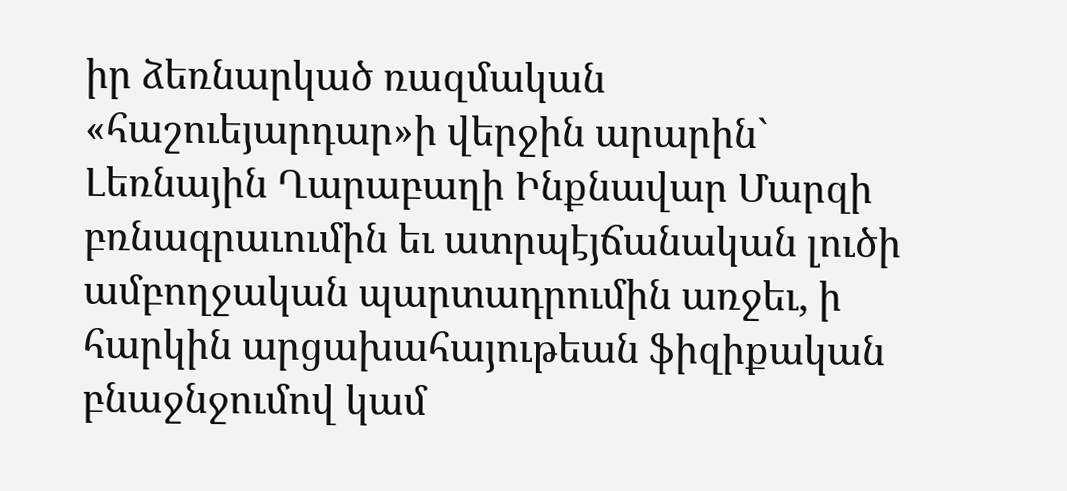իր ձեռնարկած ռազմական «հաշուեյարդար»ի վերջին արարին` Լեռնային Ղարաբաղի Ինքնավար Մարզի բռնագրաւումին եւ ատրպէյճանական լուծի ամբողջական պարտադրումին առջեւ, ի հարկին արցախահայութեան ֆիզիքական բնաջնջումով կամ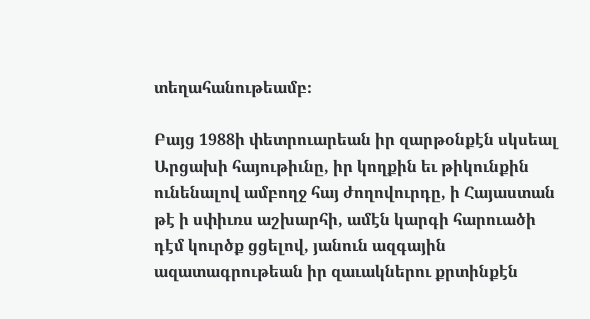տեղահանութեամբ։

Բայց 1988ի փետրուարեան իր զարթօնքէն սկսեալ Արցախի հայութիւնը, իր կողքին եւ թիկունքին ունենալով ամբողջ հայ ժողովուրդը, ի Հայաստան թէ ի սփիւռս աշխարհի, ամէն կարգի հարուածի դէմ կուրծք ցցելով, յանուն ազգային ազատագրութեան իր զաւակներու քրտինքէն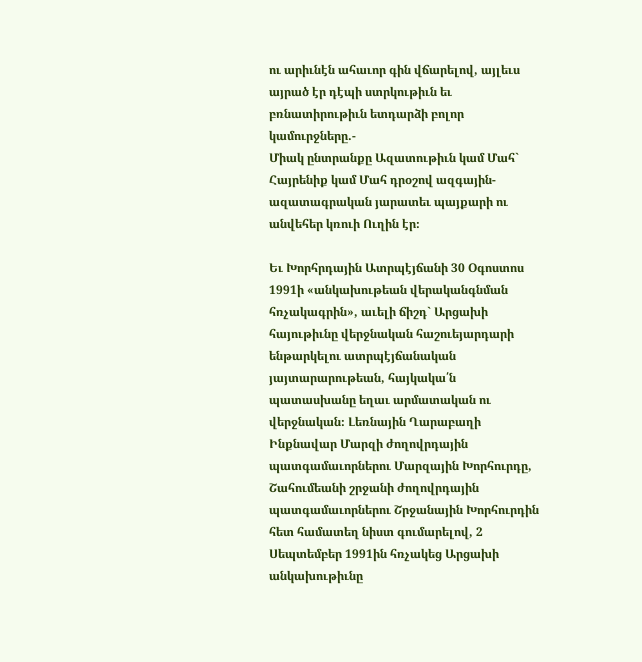ու արիւնէն ահաւոր գին վճարելով, այլեւս այրած էր դէպի ստրկութիւն եւ բռնատիրութիւն ետդարձի բոլոր կամուրջները.-
Միակ ընտրանքը Ազատութիւն կամ Մահ` Հայրենիք կամ Մահ դրօշով ազգային-ազատագրական յարատեւ պայքարի ու անվեհեր կռուի Ուղին էր։

Եւ Խորհրդային Ատրպէյճանի 30 Օգոստոս 1991ի «անկախութեան վերականգնման հռչակագրին», աւելի ճիշդ` Արցախի հայութիւնը վերջնական հաշուեյարդարի ենթարկելու ատրպէյճանական յայտարարութեան, հայկակա՛ն պատասխանը եղաւ արմատական ու վերջնական։ Լեռնային Ղարաբաղի Ինքնավար Մարզի ժողովրդային պատգամաւորներու Մարզային Խորհուրդը, Շահումեանի շրջանի ժողովրդային պատգամաւորներու Շրջանային Խորհուրդին հետ համատեղ նիստ գումարելով, 2 Սեպտեմբեր 1991ին հռչակեց Արցախի անկախութիւնը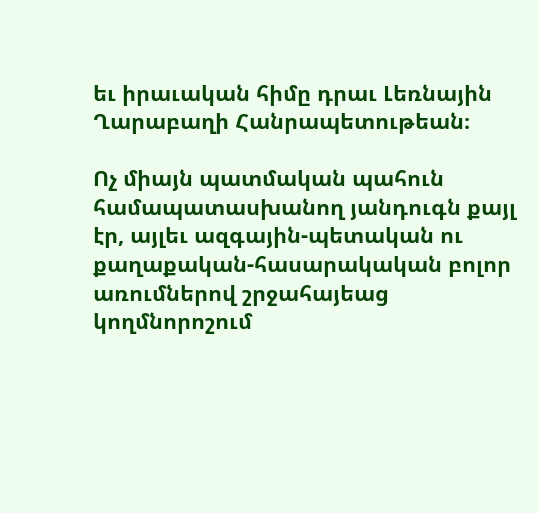եւ իրաւական հիմը դրաւ Լեռնային Ղարաբաղի Հանրապետութեան։

Ոչ միայն պատմական պահուն համապատասխանող յանդուգն քայլ էր, այլեւ ազգային-պետական ու քաղաքական-հասարակական բոլոր առումներով շրջահայեաց կողմնորոշում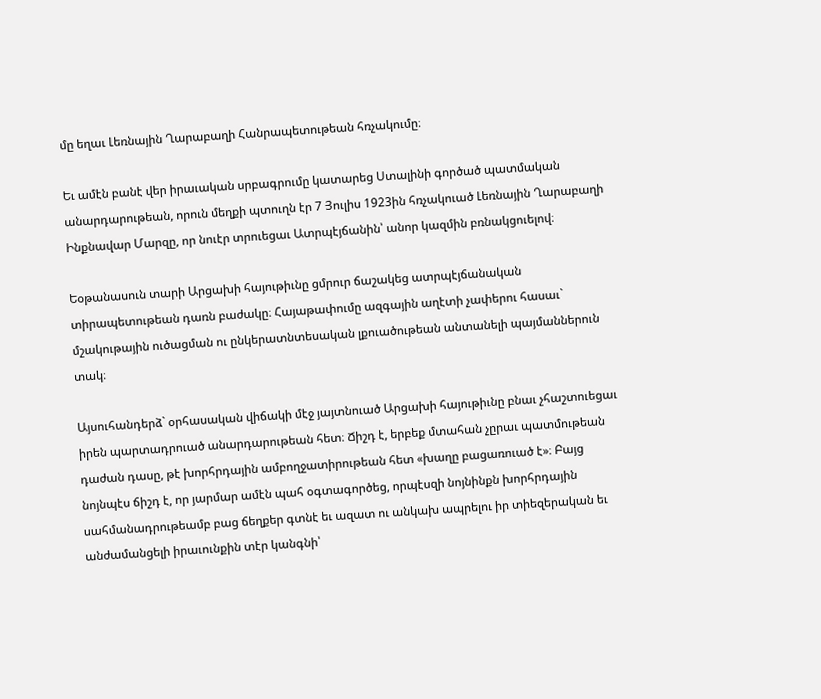մը եղաւ Լեռնային Ղարաբաղի Հանրապետութեան հռչակումը։

Եւ ամէն բանէ վեր իրաւական սրբագրումը կատարեց Ստալինի գործած պատմական անարդարութեան, որուն մեղքի պտուղն էր 7 Յուլիս 1923ին հռչակուած Լեռնային Ղարաբաղի Ինքնավար Մարզը, որ նուէր տրուեցաւ Ատրպէյճանին՝ անոր կազմին բռնակցուելով։

Եօթանասուն տարի Արցախի հայութիւնը ցմրուր ճաշակեց ատրպէյճանական տիրապետութեան դառն բաժակը։ Հայաթափումը ազգային աղէտի չափերու հասաւ` մշակութային ուծացման ու ընկերատնտեսական լքուածութեան անտանելի պայմաններուն տակ։

Այսուհանդերձ` օրհասական վիճակի մէջ յայտնուած Արցախի հայութիւնը բնաւ չհաշտուեցաւ իրեն պարտադրուած անարդարութեան հետ։ Ճիշդ է, երբեք մտահան չըրաւ պատմութեան դաժան դասը, թէ խորհրդային ամբողջատիրութեան հետ «խաղը բացառուած է»։ Բայց նոյնպէս ճիշդ է, որ յարմար ամէն պահ օգտագործեց, որպէսզի նոյնինքն խորհրդային սահմանադրութեամբ բաց ճեղքեր գտնէ եւ ազատ ու անկախ ապրելու իր տիեզերական եւ անժամանցելի իրաւունքին տէր կանգնի՝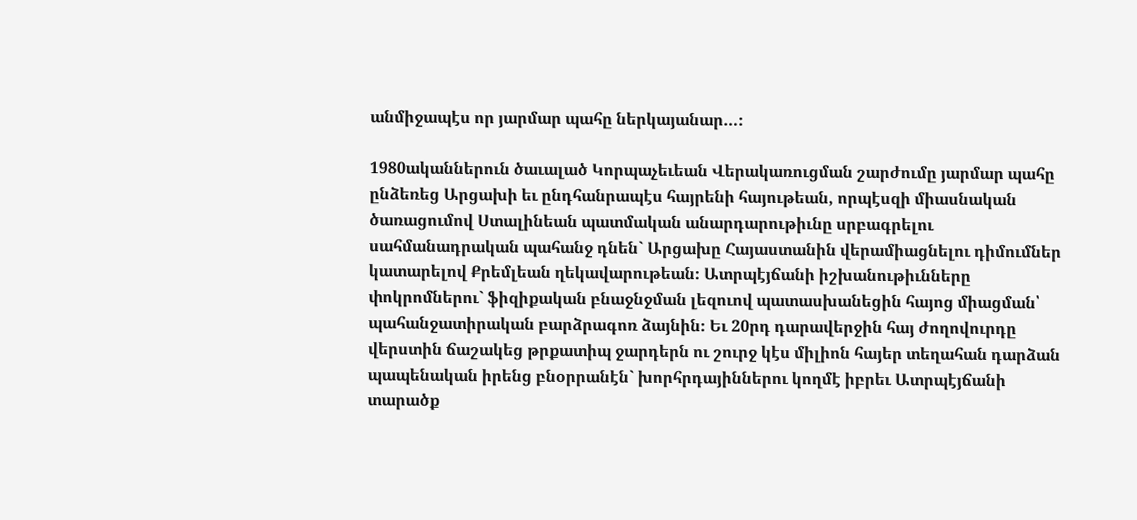անմիջապէս որ յարմար պահը ներկայանար…։

1980ականներուն ծաւալած Կորպաչեւեան Վերակառուցման շարժումը յարմար պահը ընձեռեց Արցախի եւ ընդհանրապէս հայրենի հայութեան, որպէսզի միասնական ծառացումով Ստալինեան պատմական անարդարութիւնը սրբագրելու սահմանադրական պահանջ դնեն` Արցախը Հայաստանին վերամիացնելու դիմումներ կատարելով Քրեմլեան ղեկավարութեան։ Ատրպէյճանի իշխանութիւնները փոկրոմներու` ֆիզիքական բնաջնջման լեզուով պատասխանեցին հայոց միացման՝ պահանջատիրական բարձրագոռ ձայնին։ Եւ 20րդ դարավերջին հայ ժողովուրդը վերստին ճաշակեց թրքատիպ ջարդերն ու շուրջ կէս միլիոն հայեր տեղահան դարձան պապենական իրենց բնօրրանէն` խորհրդայիններու կողմէ իբրեւ Ատրպէյճանի տարածք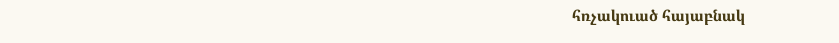հռչակուած հայաբնակ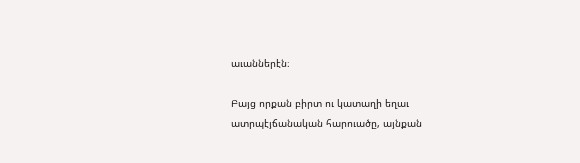աւաններէն։

Բայց որքան բիրտ ու կատաղի եղաւ ատրպէյճանական հարուածը, այնքան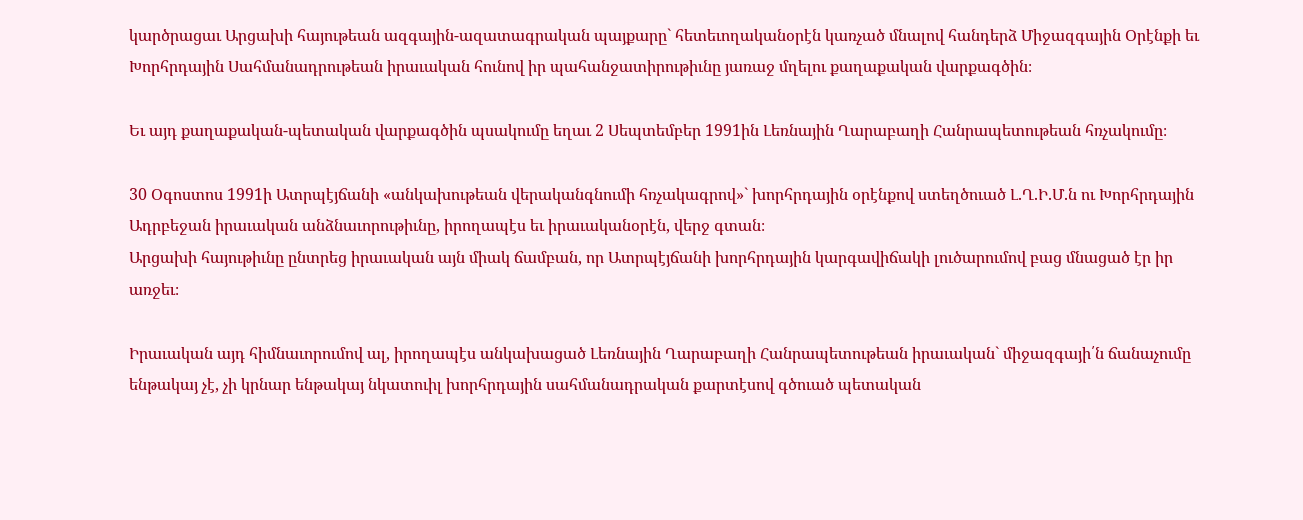կարծրացաւ Արցախի հայութեան ազգային-ազատագրական պայքարը` հետեւողականօրէն կառչած մնալով հանդերձ Միջազգային Օրէնքի եւ Խորհրդային Սահմանադրութեան իրաւական հունով իր պահանջատիրութիւնը յառաջ մղելու քաղաքական վարքագծին։

Եւ այդ քաղաքական-պետական վարքագծին պսակումը եղաւ 2 Սեպտեմբեր 1991ին Լեռնային Ղարաբաղի Հանրապետութեան հռչակումը։

30 Օգոստոս 1991ի Ատրպէյճանի «անկախութեան վերականգնումի հռչակագրով»` խորհրդային օրէնքով ստեղծուած Լ.Ղ.Ի.Մ.ն ու Խորհրդային Ադրբեջան իրաւական անձնաւորութիւնը, իրողապէս եւ իրաւականօրէն, վերջ գտան։
Արցախի հայութիւնը ընտրեց իրաւական այն միակ ճամբան, որ Ատրպէյճանի խորհրդային կարգավիճակի լուծարումով բաց մնացած էր իր առջեւ։

Իրաւական այդ հիմնաւորումով ալ, իրողապէս անկախացած Լեռնային Ղարաբաղի Հանրապետութեան իրաւական` միջազգայի՛ն ճանաչումը ենթակայ չէ, չի կրնար ենթակայ նկատուիլ խորհրդային սահմանադրական քարտէսով գծուած պետական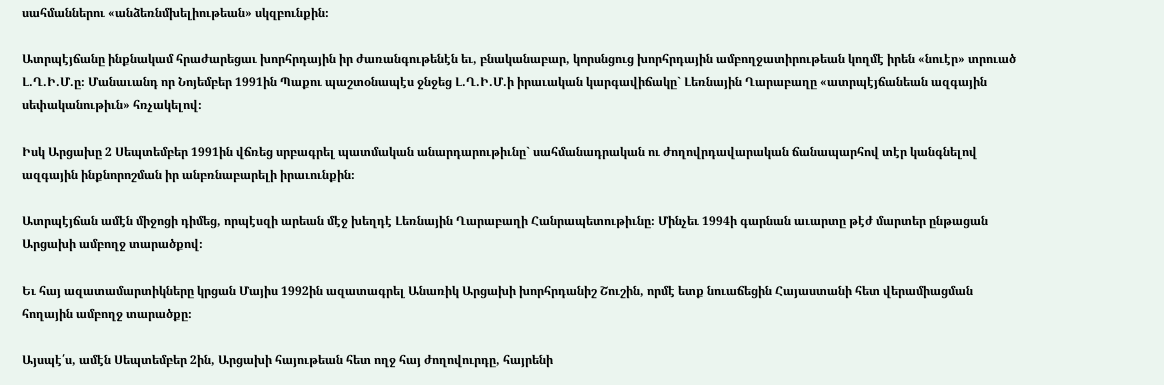սահմաններու «անձեռնմխելիութեան» սկզբունքին։

Ատրպէյճանը ինքնակամ հրաժարեցաւ խորհրդային իր ժառանգութենէն եւ, բնականաբար, կորսնցուց խորհրդային ամբողջատիրութեան կողմէ իրեն «նուէր» տրուած Լ.Ղ.Ի.Մ.ը։ Մանաւանդ որ Նոյեմբեր 1991ին Պաքու պաշտօնապէս ջնջեց Լ.Ղ.Ի.Մ.ի իրաւական կարգավիճակը` Լեռնային Ղարաբաղը «ատրպէյճանեան ազգային սեփականութիւն» հռչակելով։

Իսկ Արցախը 2 Սեպտեմբեր 1991ին վճռեց սրբագրել պատմական անարդարութիւնը` սահմանադրական ու ժողովրդավարական ճանապարհով տէր կանգնելով ազգային ինքնորոշման իր անբռնաբարելի իրաւունքին։

Ատրպէյճան ամէն միջոցի դիմեց, որպէսզի արեան մէջ խեղդէ Լեռնային Ղարաբաղի Հանրապետութիւնը։ Մինչեւ 1994ի գարնան աւարտը թէժ մարտեր ընթացան Արցախի ամբողջ տարածքով։

Եւ հայ ազատամարտիկները կրցան Մայիս 1992ին ազատագրել Անառիկ Արցախի խորհրդանիշ Շուշին, որմէ ետք նուաճեցին Հայաստանի հետ վերամիացման հողային ամբողջ տարածքը։

Այսպէ՛ս, ամէն Սեպտեմբեր 2ին, Արցախի հայութեան հետ ողջ հայ ժողովուրդը, հայրենի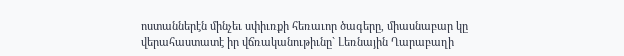ոստաններէն մինչեւ սփիւռքի հեռաւոր ծագերը, միասնաբար կը վերահաստատէ իր վճռականութիւնը` Լեռնային Ղարաբաղի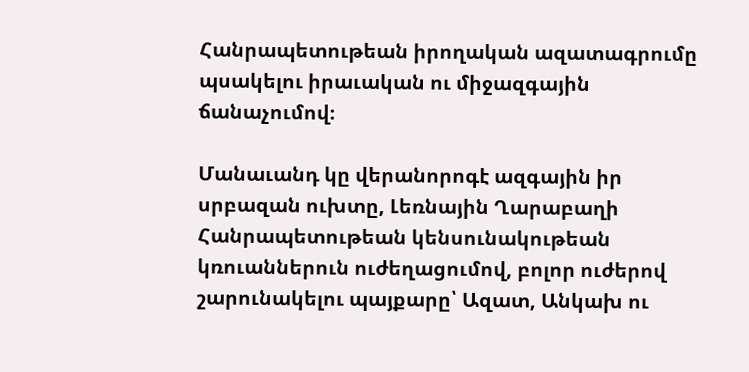Հանրապետութեան իրողական ազատագրումը պսակելու իրաւական ու միջազգային ճանաչումով։

Մանաւանդ կը վերանորոգէ ազգային իր սրբազան ուխտը, Լեռնային Ղարաբաղի Հանրապետութեան կենսունակութեան կռուաններուն ուժեղացումով, բոլոր ուժերով շարունակելու պայքարը՝ Ազատ, Անկախ ու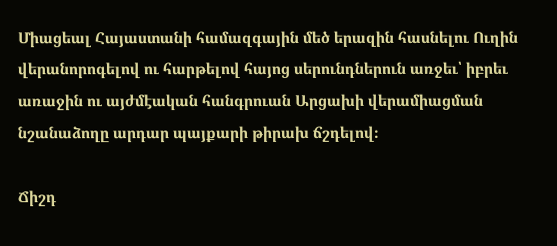Միացեալ Հայաստանի համազգային մեծ երազին հասնելու Ուղին վերանորոգելով ու հարթելով հայոց սերունդներուն առջեւ՝ իբրեւ առաջին ու այժմէական հանգրուան Արցախի վերամիացման նշանաձողը արդար պայքարի թիրախ ճշդելով։

Ճիշդ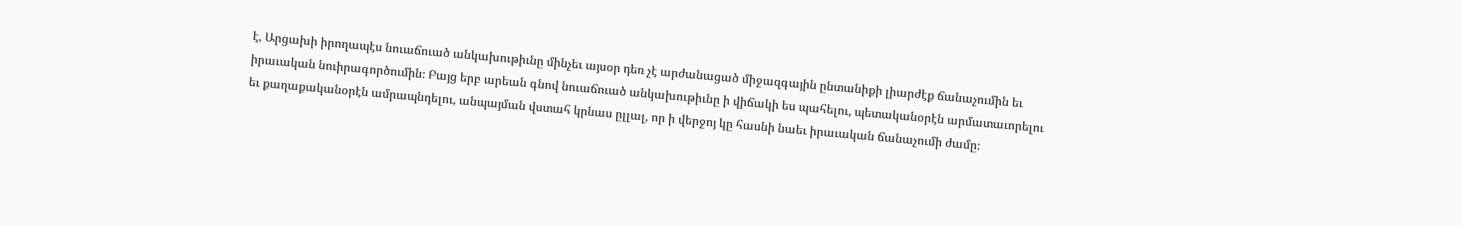է, Արցախի իրողապէս նուաճուած անկախութիւնը մինչեւ այսօր դեռ չէ արժանացած միջազգային ընտանիքի լիարժէք ճանաչումին եւ իրաւական նուիրագործումին։ Բայց երբ արեան գնով նուաճուած անկախութիւնը ի վիճակի ես պահելու, պետականօրէն արմատաւորելու եւ քաղաքականօրէն ամրապնդելու, անպայման վստահ կրնաս ըլլալ, որ ի վերջոյ կը հասնի նաեւ իրաւական ճանաչումի ժամը։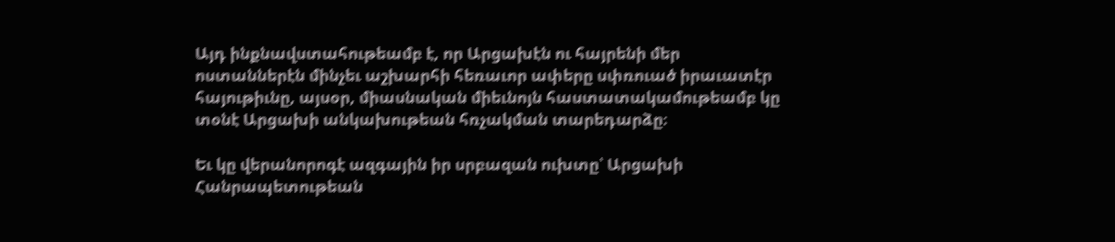Այդ ինքնավստահութեամբ է, որ Արցախէն ու հայրենի մեր ոստաններէն մինչեւ աշխարհի հեռաւոր ափերը սփռուած իրաւատէր հայութիւնը, այսօր, միասնական միեւնոյն հաստատակամութեամբ կը տօնէ Արցախի անկախութեան հռչակման տարեդարձը։

Եւ կը վերանորոգէ ազգային իր սրբազան ուխտը՝ Արցախի Հանրապետութեան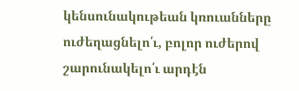կենսունակութեան կռուանները ուժեղացնելո՛ւ, բոլոր ուժերով շարունակելո՛ւ արդէն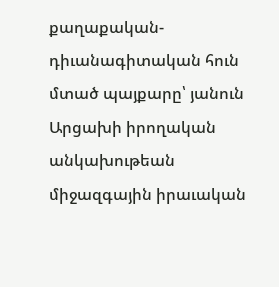քաղաքական-դիւանագիտական հուն մտած պայքարը՝ յանուն Արցախի իրողական անկախութեան միջազգային իրաւական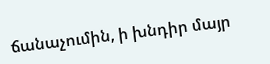ճանաչումին, ի խնդիր մայր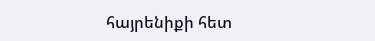հայրենիքի հետ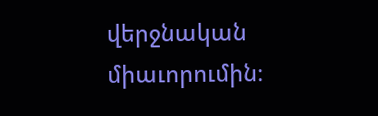վերջնական միաւորումին։